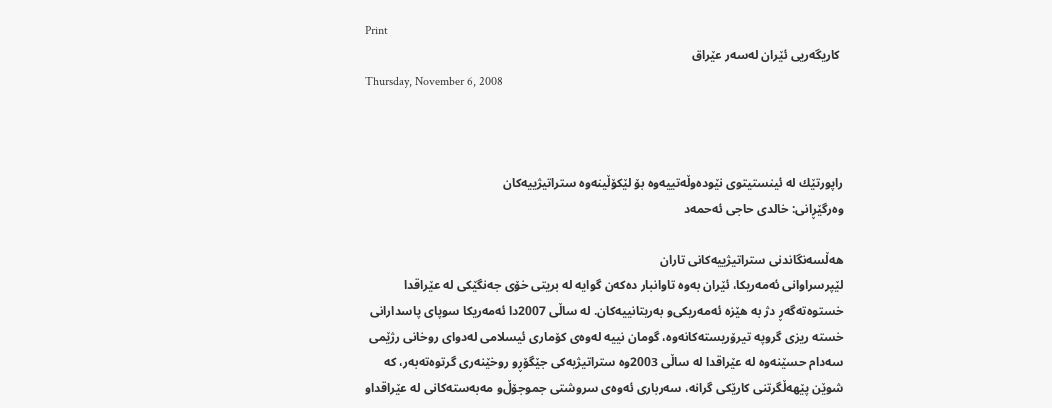Print
 كاریگه‌ریی ئێران له‌سه‌ر عێراق
Thursday, November 6, 2008



راپورتێك له‌ ئینستیتوی نێوده‌وڵه‌تییه‌وه‌ بۆ لێكۆڵینه‌وه‌ ستراتیژییه‌كان
وه‌رگێڕانی: خالدی حاجی ئه‌حمه‌د

هه‌ڵسه‌نگاندنی ستراتیژییه‌كانی تاران
لێپرسراوانی ئه‌مه‌ریكا، ئێران به‌وه‌ تاوانبار ده‌كه‌ن گوایه‌ له‌ بریتی خۆی جه‌نگێكی له‌ عێراقدا خستوه‌ته‌گه‌ڕ دژ به‌ هێزه‌ ئه‌مه‌ریكی‌و به‌ریتانییه‌كان. له‌ ساڵی 2007دا ئه‌مه‌ریكا سوپای پاسدارانی خسته‌ ریزی گروپه‌ تیرۆریسته‌كانه‌وه‌، گومان نییه‌ له‌وه‌ی كۆماری ئیسلامی له‌دوای روخانی رژێمی سه‌دام حسێنه‌وه‌ له‌ عێراقدا له‌ ساڵی 2003وه‌ ستراتیژیه‌كی جێگۆڕو روخێنه‌ری گرتوه‌ته‌به‌ر، كه‌ شوێن پێهه‌ڵگرتنی كارێكی گرانه‌، سه‌رباری ئه‌وه‌ی سروشتی جموجۆڵ‌‌و مه‌به‌سته‌كانی له‌ عێراقداو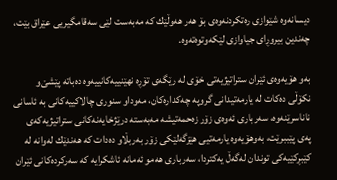دیسانه‌وه‌ شێوازی ره‌تكردنه‌وه‌ی بۆ هه‌ر هه‌وڵێك كه‌ مه‌به‌ست لێی سه‌قامگیریی عێراق بێت، چه‌ندین بیروڕای جیاوازی لێكه‌وتوه‌ته‌وه‌.

به‌و هۆیه‌وه‌ی ئێران ستراتیژیه‌تی خۆی له‌ رێگه‌ی تۆڕه‌ نهێنییه‌كانییه‌وه‌ ده‌باته‌ پێشێ‌و نكۆڵی ده‌كات له‌ یارمه‌تیدانی گروپه‌ چه‌كداره‌كان، مه‌وداو سنوری چالاكییه‌كانی به‌ ئاسانی ناناسرێنه‌وه‌، سه‌رباری ئه‌وه‌ی زۆر زه‌حمه‌تیشه‌ مه‌به‌سته‌ درێژخایه‌نه‌كانی ستراتیژیه‌كه‌ی په‌ی پێببرێت، به‌وهۆیه‌وه‌ یارمه‌تیی هێزگه‌لێكی زۆر به‌ربڵاو ده‌دات كه‌ هه‌ندێك له‌وانه‌ له‌ كێبڕكێیه‌كی توندان له‌گه‌ڵ‌ یه‌كتردا، سه‌رباری هه‌مو ئه‌مانه‌ ئاشكرایه‌ كه‌ سه‌ركرده‌كانی ئێران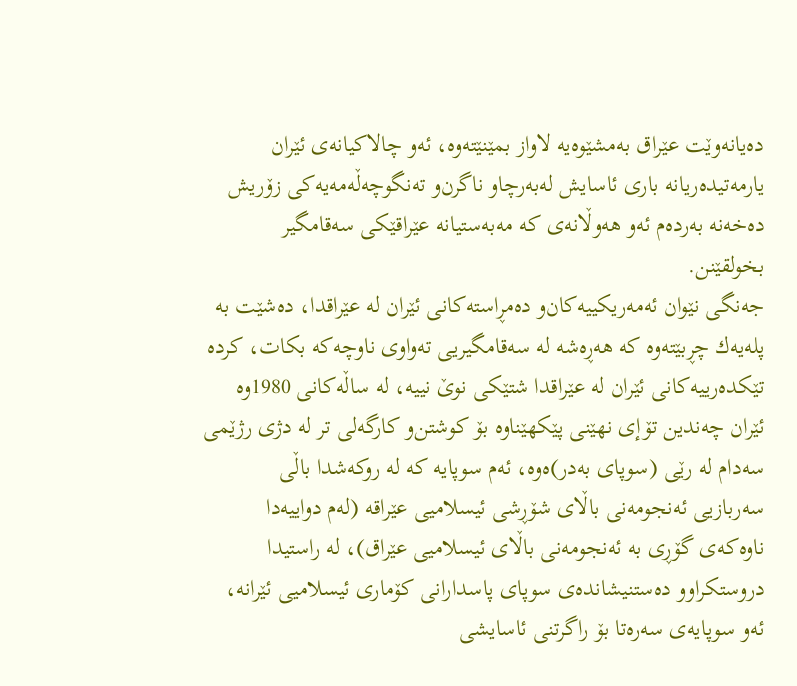ده‌یانه‌وێت عێراق به‌مشێوه‌یه‌ لاواز بمێنێته‌وه‌، ئه‌و چالاكیانه‌ی ئێران یارمه‌تیده‌ریانه‌ باری ئاسایش له‌به‌رچاو ناگرن‌و ته‌نگوچه‌ڵه‌مه‌یه‌كی زۆریش ده‌خه‌نه‌ به‌رده‌م ئه‌و هه‌وڵانه‌ی كه‌ مه‌به‌ستیانه‌ عێراقێكی سه‌قامگیر بخولقێنن.
جه‌نگی نێوان ئه‌مه‌ریكییه‌كان‌و ده‌مڕاسته‌كانی ئێران له‌ عێراقدا، ده‌شێت به‌ پله‌یه‌ك چڕبێته‌وه‌ كه‌ هه‌ڕه‌شه‌ له‌ سه‌قامگیریی ته‌واوی ناوچه‌كه‌ بكات، كرده‌ تێكده‌رییه‌كانی ئێران له‌ عێراقدا شتێكی نوێ‌ نییه‌، له‌ ساڵه‌كانی 1980وه‌ ئێران چه‌ندین تۆإی نهێنی پێكهێناوه‌ بۆ كوشتن‌و كارگه‌لی تر له‌ دژی رژێمی سه‌دام له‌ رێی (سوپای به‌در)ه‌وه‌، ئه‌م سوپایه‌ كه‌ له‌ روكه‌شدا باڵی سه‌ربازیی ئه‌نجومه‌نی باڵای شۆڕشی ئیسلامیی عێراقه‌ (له‌م دواییه‌دا ناوه‌كه‌ی گۆڕی به‌ ئه‌نجومه‌نی باڵای ئیسلامیی عێراق)، له‌ راستیدا دروستكراو‌و ده‌ستنیشانده‌ی سوپای پاسدارانی كۆماری ئیسلامیی ئێرانه‌، ئه‌و سوپایه‌ی سه‌ره‌تا بۆ راگرتنی ئاسایشی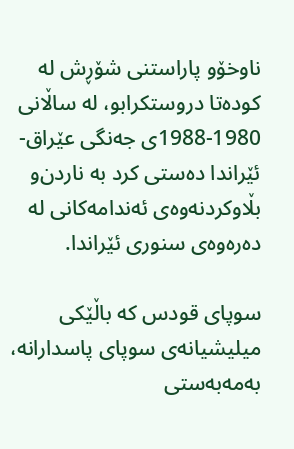ناوخۆو پاراستنی شۆڕش له‌ كوده‌تا دروستكرابو، له‌ ساڵانی 1980-1988ی جه‌نگی عێراق- ئێراندا ده‌ستی كرد به‌ ناردن‌و بڵاوكردنه‌وه‌ی ئه‌ندامه‌كانی له‌ ده‌ره‌وه‌ی سنوری ئێراندا.

سوپای قودس كه‌ باڵێكی میلیشیانه‌ی سوپای پاسدارانه‌، به‌مه‌به‌ستی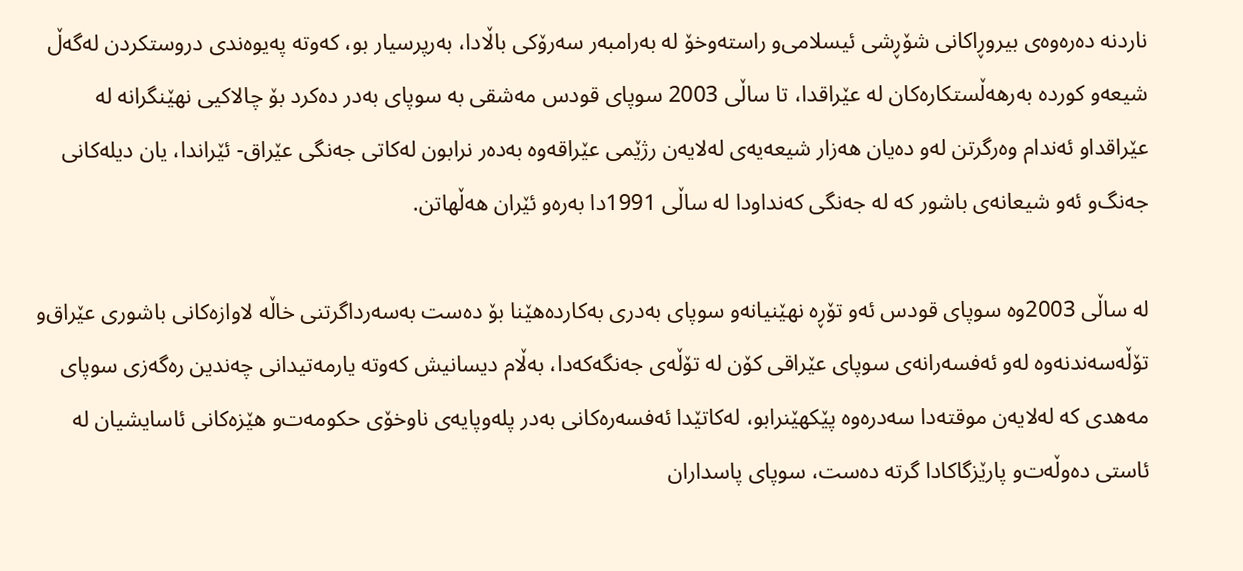ناردنه‌ ده‌ره‌وه‌ی بیروڕاكانی شۆڕشی ئیسلامی‌و راسته‌وخۆ له‌ به‌رامبه‌ر سه‌رۆكی باڵادا، به‌رپرسیار بو، كه‌وته‌ په‌یوه‌ندی دروستكردن له‌گه‌ڵ‌ شیعه‌و كورده‌ به‌رهه‌ڵستكاره‌كان له‌ عێراقدا، تا ساڵی 2003 سوپای قودس مه‌شقی به‌ سوپای به‌در ده‌كرد بۆ چالاكیی نهێنگرانه‌ له‌ عێراقدا‌و ئه‌ندام وه‌رگرتن له‌و ده‌یان هه‌زار شیعه‌یه‌ی له‌لایه‌ن رژێمی عێراقه‌وه‌ به‌ده‌ر نرابون له‌كاتی جه‌نگی عێراق- ئێراندا، یان دیله‌كانی جه‌نگ‌و ئه‌و شیعانه‌ی باشور كه‌ له‌ جه‌نگی كه‌نداودا له‌ ساڵی 1991دا به‌ره‌و ئێران هه‌ڵهاتن.

له‌ ساڵی 2003وه‌ سوپای قودس ئه‌و تۆڕه‌ نهێنیانه‌و سوپای به‌دری به‌كارده‌هێنا بۆ ده‌ست به‌سه‌رداگرتنی خاڵه‌ لاوازه‌كانی باشوری عێراق‌و تۆڵه‌سه‌ندنه‌وه‌ له‌و ئه‌فسه‌رانه‌ی سوپای عێراقی كۆن له‌ تۆڵه‌ی جه‌نگه‌كه‌دا، به‌ڵام دیسانیش كه‌وته‌ یارمه‌تیدانی چه‌ندین ره‌گه‌زی سوپای مه‌هدی كه‌ له‌لایه‌ن موقته‌دا سه‌دره‌وه‌ پێكهێنرابو، له‌كاتێدا ئه‌فسه‌ره‌كانی به‌در پله‌وپایه‌ی ناوخۆی حكومه‌ت‌و هێزه‌كانی ئاسایشیان له‌ ئاستی ده‌وڵه‌ت‌و پارێزگاكادا گرته‌ ده‌ست، سوپای پاسداران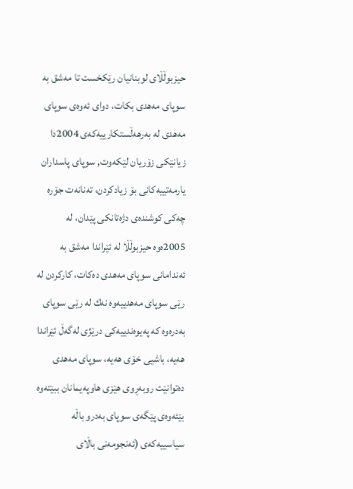حیزبوڵڵای لوبنانیان رێكخست تا مه‌شق به‌ سوپای مه‌هدی بكات، دوای ئه‌وه‌ی سوپای مه‌هدی له‌ به‌رهه‌ڵستكارییه‌كه‌ی 2004دا زیانێكی زۆریان لێكه‌وت, سوپای پاسداران یارمه‌تییه‌كانی بۆ زیادكردن، ته‌نانه‌ت جۆره‌ چه‌كی كوشنده‌ی دژه‌تانكی پێدان، له‌ 2005ه‌وه‌ حیزبوڵڵا له‌ ئێراندا مه‌شق به‌ ئه‌ندامانی سوپای مه‌هدی ده‌كات، كاركردن له‌ رێی سوپای مه‌هدییه‌وه‌ نه‌ك له‌ رێی سوپای به‌دره‌وه‌ كه‌ په‌یوه‌ندییه‌كی درێژی له‌گه‌ڵ‌ ئێراندا هه‌یه‌، باشیی خۆی هه‌یه‌، سوپای مه‌هدی ده‌توانێت روبه‌ڕوی هێزی هاوپه‌یمانان ببێته‌وه‌ بێئه‌وه‌ی پێگه‌ی سوپای به‌درو باڵه‌ سیاسییه‌كه‌ی (ئه‌نجومه‌نی باڵای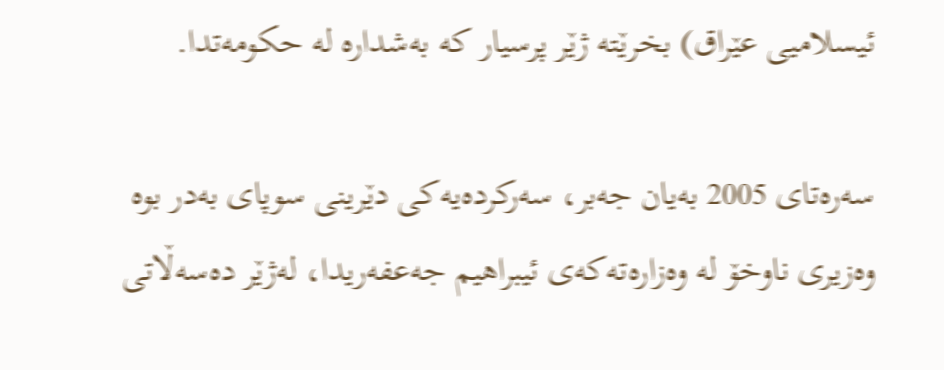ئیسلامیی عێراق) بخرێته‌ ژێر پرسیار كه‌ به‌شداره‌ له‌ حكومه‌تدا.

سه‌ره‌تای 2005 به‌یان جه‌بر، سه‌ركرده‌یه‌كی دێرینی سوپای به‌در بوه‌ وه‌زیری ناوخۆ له‌ وه‌زاره‌ته‌كه‌ی ئیبراهیم جه‌عفه‌ریدا، له‌ژێر ده‌سه‌ڵاتی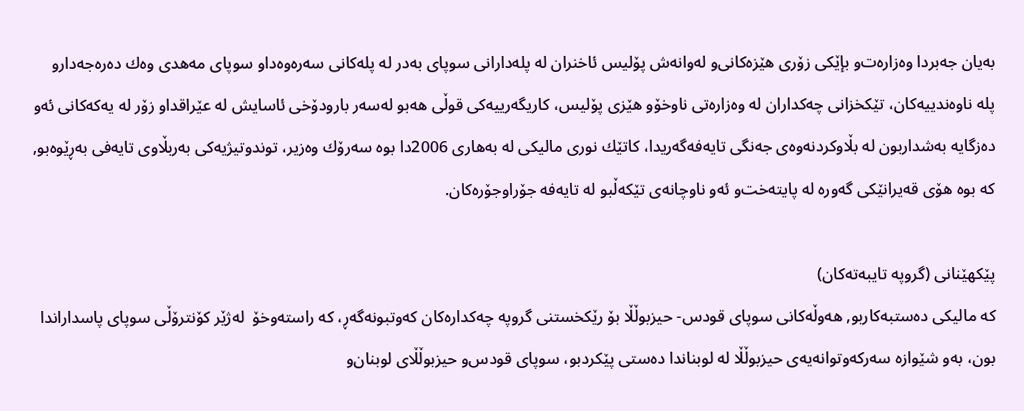به‌یان جه‌بردا وه‌زاره‌ت‌و بإێكی زۆری هێزه‌كانی‌و له‌وانه‌ش پۆلیس ئاخنران له‌ پله‌دارانی سوپای به‌در له‌ پله‌كانی سه‌ره‌وه‌دا‌و سوپای مه‌هدی وه‌ك ده‌ره‌جه‌دارو پله‌ ناوه‌ندییه‌كان، تێكخزانی چه‌كداران له‌ وه‌زاره‌تی ناوخۆو هێزی پۆلیس، كاریگه‌رییه‌كی قوڵی هه‌بو له‌سه‌ر بارودۆخی ئاسایش له‌ عێراقداو زۆر له‌ یه‌كه‌كانی ئه‌و ده‌زگایه‌ به‌شداربون له‌ بڵاوكردنه‌وه‌ی جه‌نگی تایه‌فه‌گه‌ریدا، كاتێك نوری مالیكی له‌ به‌هاری 2006دا بوه‌ سه‌رۆك وه‌زیر، توندوتیژیه‌كی به‌ربڵاوی تایه‌فی به‌ڕێوه‌بو, كه‌ بوه‌ هۆی قه‌یرانێكی گه‌وره‌ له‌ پایته‌خت‌و ئه‌و ناوچانه‌ی تێكه‌ڵبو له‌ تایه‌فه‌ جۆراوجۆره‌كان.

پێكهێنانی (گروپه‌ تایبه‌ته‌كان)
كه‌ مالیكی ده‌ستبه‌كاربو, هه‌وڵه‌كانی سوپای قودس- حیزبوڵڵا بۆ رێكخستنی گروپه‌ چه‌كداره‌كان كه‌وتبونه‌گه‌ڕ، كه‌ راسته‌وخۆ  له‌ژێر كۆنترۆڵی سوپای پاسداراندا بون، به‌و شێوازه‌ سه‌ركه‌وتوانه‌یه‌ی حیزبوڵڵا له‌ لوبناندا ده‌ستی پێكردبو، سوپای قودس‌و حیزبوڵڵای لوبنان‌و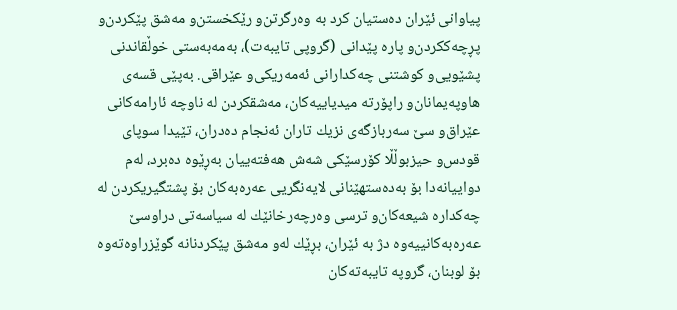پیاوانی ئێران ده‌ستیان كرد به‌ وه‌رگرتن‌و رێكخستن‌و مه‌شق پێكردن‌و پڕچه‌ككردن‌و پاره‌ پێدانی (گروپی تایبه‌ت)، به‌مه‌به‌ستی خوڵقاندنی پشێویی‌و كوشتنی چه‌كدارانی ئه‌مه‌ریكی‌و عێراقی. به‌پێی قسه‌ی هاوپه‌یمانان‌و راپۆرته‌ میدیاییه‌كان، مه‌شقكردن له‌ ناوچه‌ ئارامه‌كانی عێراق‌و سێ‌ سه‌ربازگه‌ی نزیك تاران ئه‌نجام ده‌دران، تێیدا سوپای قودس‌و حیزبوڵڵا كۆرسێكی شه‌ش هه‌فته‌ییان به‌ڕێوه‌ ده‌برد، له‌م دواییانه‌دا بۆ به‌ده‌ستهێنانی لایه‌نگریی عه‌ره‌به‌كان بۆ پشتگیریكردن له‌ چه‌كداره‌ شیعه‌كان‌و ترسی وه‌رچه‌رخانێك له‌ سیاسه‌تی دراوسێ‌ عه‌ره‌به‌كانییه‌وه‌ دژ به‌ ئێران، بڕێك له‌و مه‌شق پێكردنانه‌ گوێزراوه‌ته‌وه‌ بۆ لوبنان، گروپه‌ تایبه‌ته‌كان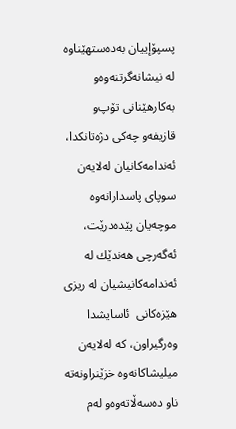پسپۆإییان به‌ده‌ستهێناوه‌ له‌ نیشانه‌گرتنه‌وه‌‌و به‌كارهێنانی تۆپ‌و قازیفه‌‌و چه‌كی دژه‌تانكدا، ئه‌ندامه‌كانیان له‌لایه‌ن سوپای پاسدارانه‌وه‌ موچه‌یان پێده‌درێت، ئه‌گه‌رچی هه‌ندێك له‌ ئه‌ندامه‌كانیشیان له‌ ریزی هێزه‌كانی  ئاسایشدا وه‌رگیراون، كه‌ له‌لایه‌ن میلیشاكانه‌وه‌ خزێنراونه‌ته‌ ناو ده‌سه‌ڵاته‌وه‌‌و له‌م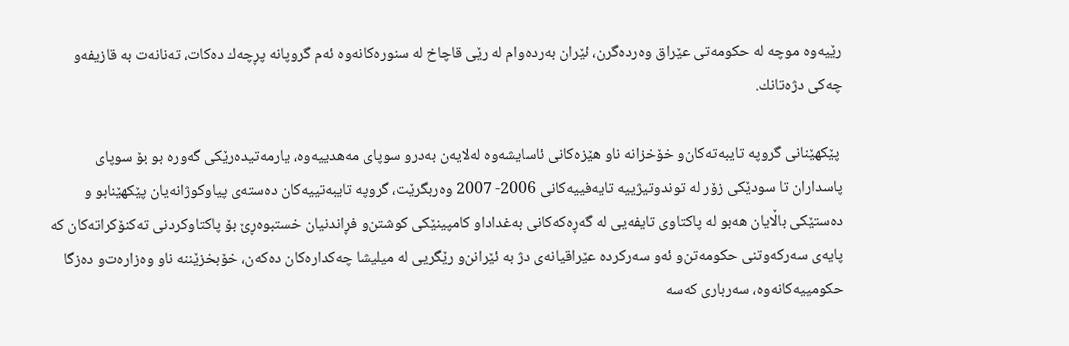رێیه‌وه‌ موچه‌ له‌ حكومه‌تی عێراق وه‌رده‌گرن، ئێران به‌رده‌وام له‌ رێی قاچاخ له‌ سنوره‌كانه‌وه‌ ئه‌م گروپانه‌ پڕچه‌ك ده‌كات، ته‌نانه‌ت به‌ قازیفه‌‌و چه‌كی دژه‌تانك.

 پێكهێنانی گروپه‌ تایبه‌ته‌كان‌و خۆخزانه‌ ناو هێزه‌كانی ئاسایشه‌وه‌ له‌لایه‌ن به‌درو سوپای مه‌هدییه‌وه‌، یارمه‌تیده‌رێكی گه‌وره‌ بو بۆ سوپای پاسداران تا سودێكی زۆر له‌ توندوتیژییه‌ تایه‌فییه‌كانی 2006- 2007 وه‌ربگرێت، گروپه‌ تایبه‌تییه‌كان ده‌سته‌ی پیاوكوژانه‌یان پێكهێنابو و ده‌ستێكی باڵایان هه‌بو له‌ پاكتاوی تایفه‌یی له‌ گه‌ڕه‌كه‌كانی به‌غداداو كامپینێكی كوشتن‌و فڕاندنیان خستبوه‌ڕێ‌ بۆ پاكتاوكردنی ته‌كنۆكراته‌كان كه‌ پایه‌ی سه‌ركه‌وتنی حكومه‌تن‌و ئه‌و سه‌ركرده‌ عێراقیانه‌ی دژ به‌ ئێرانن‌و رێگریی له‌ میلیشا چه‌كداره‌كان ده‌كه‌ن، خۆبخزێننه‌ ناو وه‌زاره‌ت‌و ده‌زگا حكومییه‌كانه‌وه‌، سه‌رباری كه‌سه‌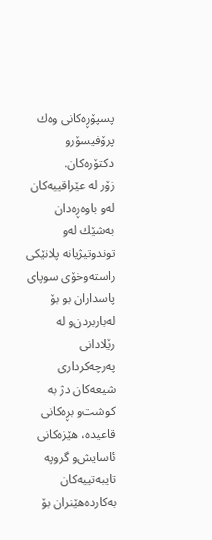پسپۆڕه‌كانی وه‌ك پرۆفیسۆرو دكتۆره‌كان.
زۆر له‌ عێراقییه‌كان له‌و باوه‌ڕه‌دان به‌شێك له‌و توندوتیژیانه‌ پلانێكی راسته‌وخۆی سوپای پاسداران بو بۆ له‌باربردن‌و له‌ رێلادانی په‌رچه‌كرداری شیعه‌كان دژ به‌ كوشت‌و بڕه‌كانی قاعیده‌، هێزه‌كانی ئاسایش‌و گروپه‌ تایبه‌تییه‌كان به‌كارده‌هێنران بۆ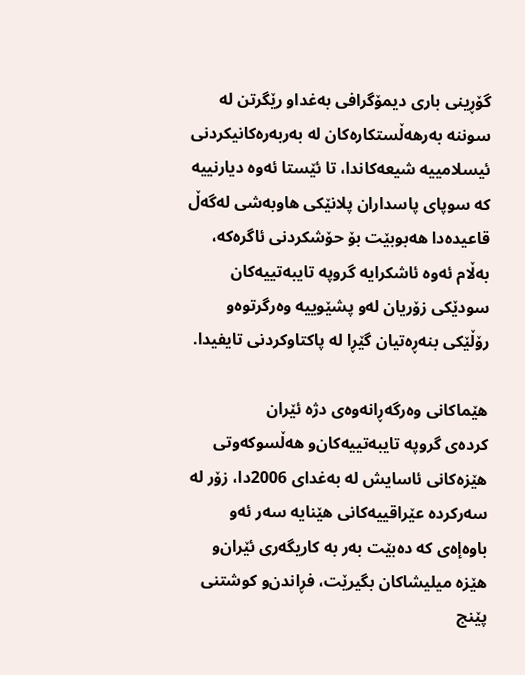گۆڕینی باری دیمۆگرافی به‌غداو رێگرتن له‌ سوننه‌ به‌رهه‌ڵستكاره‌كان له‌ به‌ربه‌ره‌كانیكردنی ئیسلامییه‌ شیعه‌كاندا، تا ئێستا ئه‌وه‌ دیارنییه‌ كه‌ سوپای پاسداران پلانێكی هاوبه‌شی له‌گه‌ڵ‌ قاعیده‌دا هه‌بوبێت بۆ حۆشكردنی ئاگره‌كه‌، به‌ڵام ئه‌وه‌ ئاشكرایه‌ گروپه‌ تایبه‌تییه‌كان سودێكی زۆریان له‌و پشێوییه‌ وه‌رگرتوه‌و رۆڵێكی بنه‌ڕه‌تیان گێڕا له‌ پاكتاوكردنی تایفیدا.

هێماكانی وه‌رگه‌ڕانه‌وه‌ی دژه‌ ئێران
كرده‌ی گروپه‌ تایبه‌تییه‌كان‌و هه‌ڵسوكه‌وتی هێزه‌كانی ئاسایش له‌ به‌غدای 2006دا، زۆر له‌ سه‌ركرده‌ عێراقییه‌كانی هێنایه‌ سه‌ر ئه‌و باوه‌إه‌ی كه‌ ده‌بێت به‌ر به‌ كاریگه‌ری ئێران‌و هێزه‌ میلیشاكان بگیرێت، فڕاندن‌و كوشتنی پێنج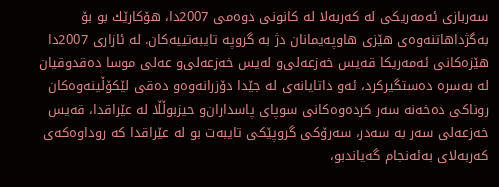سه‌ربازی ئه‌مه‌ریكی له‌ كه‌ربه‌لا له‌ كانونی دوه‌می 2007دا، هۆكارێك بو بۆ به‌گژداهاتنه‌وه‌ی هێزی هاوپه‌یمانان دژ به‌ گروپه‌ تایبه‌تییه‌كان. له‌ ئازاری 2007دا هێزه‌كانی ئه‌مه‌ریكا قه‌یس خه‌زعه‌لی‌و له‌یس خه‌زعه‌لی‌و عه‌لی موسا ده‌قدوقیان له‌ به‌سره‌ ده‌ستگیركرد، ئه‌و داتایانه‌ی له‌ جێدا دۆزرانه‌وه‌‌و ده‌قی لێكۆڵینه‌وه‌كان روناكی ده‌خه‌نه‌ سه‌ر كرده‌وه‌كانی سوپای پاسداران‌و حیزبوڵڵا له‌ عێراقدا، قه‌یس خه‌زعه‌لی سه‌ر به‌ سه‌در، سه‌رۆكی گروپێكی تایبه‌ت بو له‌ عێراقدا كه‌ روداوه‌كه‌ی كه‌ربه‌لای به‌ئه‌نجام گه‌یاندبو،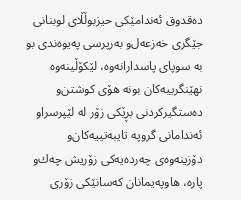ده‌قدوق ئه‌ندامێكی حیزبوڵڵای لوبنانی جێگری خه‌زعه‌ل‌و به‌رپرسی په‌یوه‌ندی بو به‌ سوپای پاسدارانه‌وه‌، لێكۆڵینه‌وه‌ نهێنگرییه‌كان بونه‌ هۆی كوشتن‌و ده‌ستگیركردنی بڕێكی زۆر له‌ لێپرسراو ئه‌ندامانی گروپه‌ تایبه‌تییه‌كان‌و دۆزینه‌وه‌ی چه‌رده‌یه‌كی زۆریش چه‌ك‌و پاره‌، هاوپه‌یمانان كه‌سانێكی زۆری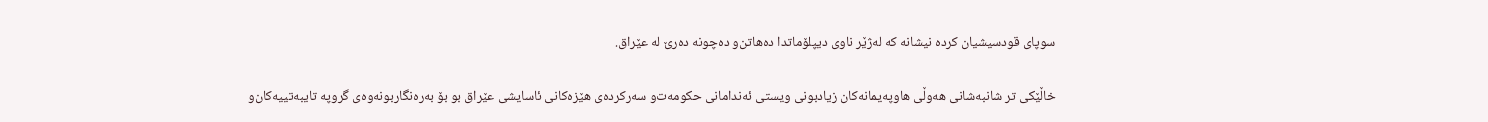سوپای قودسیشیان كرده‌ نیشانه‌ كه‌ له‌ژێر ناوی دیپلۆماتدا ده‌هاتن‌و ده‌چونه‌ ده‌رێ‌ له‌ عێراق.

خاڵێكی تر شانبه‌شانی هه‌وڵی هاوپه‌یمانه‌كان زیادبونی ویستی ئه‌ندامانی حكومه‌ت‌و سه‌ركرده‌ی هێزه‌كانی ئاسایشی عێراق بو بۆ به‌ره‌نگاربونه‌وه‌ی گروپه‌ تایبه‌تییه‌كان‌و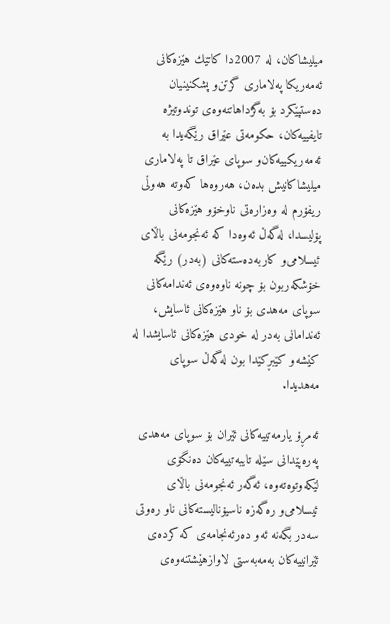میلیشاكان، له‌ 2007دا كاتێك هێزه‌كانی ئه‌مه‌ریكا په‌لاماری گرتن‌و پشكنینیان ده‌ستپێكرد بۆ به‌گژداهاتنه‌وه‌ی توندوتیژه‌ تایفییه‌كان، حكومه‌تی عێراق رێگه‌یدا به‌ ئه‌مه‌ریكییه‌كان‌و سوپای عێراق تا په‌لاماری میلیشاكانیش بده‌ن، هه‌روه‌ها كه‌وته‌ هه‌وڵی ریفۆرم له‌ وه‌زاره‌تی ناوخۆو هێزه‌كانی پۆلیسدا، له‌گه‌ڵ‌ ئه‌وه‌دا كه‌ ئه‌نجومه‌نی باڵای ئیسلامی‌و كاربه‌ده‌سته‌كانی (به‌در) رێگه‌ خۆشكه‌ربون بۆ چونه‌ ناوه‌وه‌ی ئه‌ندامه‌كانی سوپای مه‌هدی بۆ ناو هێزه‌كانی ئاسایش، ئه‌ندامانی به‌در له‌ خودی هێزه‌كانی ئاسایشدا له‌ كێشه‌و كێبڕكێدا بون له‌گه‌ڵ‌ سوپای مه‌هدیدا.

ئه‌مڕۆ یارمه‌تییه‌كانی ئێران بۆ سوپای مه‌هدی  په‌ره‌پێدانی سێله‌ تایبه‌تییه‌كان ده‌نگۆی لێكه‌وتوه‌ته‌وه‌، ئه‌گه‌ر ئه‌نجومه‌نی باڵای ئیسلامی‌و ره‌گه‌زه‌ ناسیۆنالیسته‌كانی ناو ره‌وتی سه‌در بگه‌نه‌ ئه‌و ده‌رئه‌نجامه‌ی كه‌ كرده‌ی ئێرانییه‌كان به‌مه‌به‌ستی لاوازهێشتنه‌وه‌ی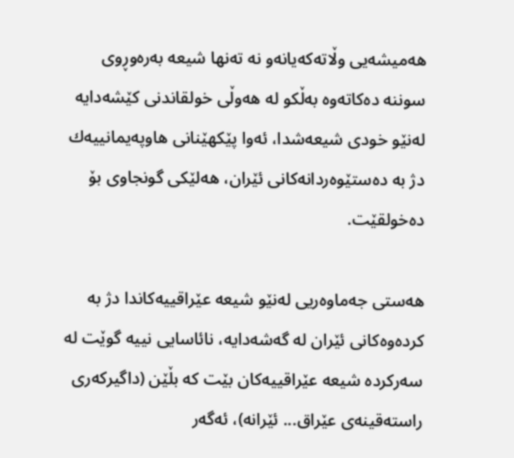هه‌میشه‌یی وڵاته‌كه‌یانه‌‌و نه‌ ته‌نها شیعه‌ به‌ره‌وڕوی سوننه‌ ده‌كاته‌وه‌ به‌ڵكو له‌ هه‌وڵی خولقاندنی كێشه‌دایه‌ له‌نێو خودی شیعه‌شدا، ئه‌وا پێكهێنانی هاوپه‌یمانییه‌ك دژ به‌ ده‌ستێوه‌ردانه‌كانی ئێران، هه‌لێكی گونجاوی بۆ ده‌خولقێت.

هه‌ستی جه‌ماوه‌ریی له‌نێو شیعه‌ عێراقییه‌كاندا دژ به‌ كرده‌وه‌كانی ئێران له‌ گه‌شه‌دایه‌، نائاسایی نییه‌ گوێت له‌ سه‌ركرده‌ شیعه‌ عێراقییه‌كان بێت كه‌ بڵێن (داگیركه‌ری راسته‌قینه‌ی عێراق... ئێرانه‌)، ئه‌گه‌ر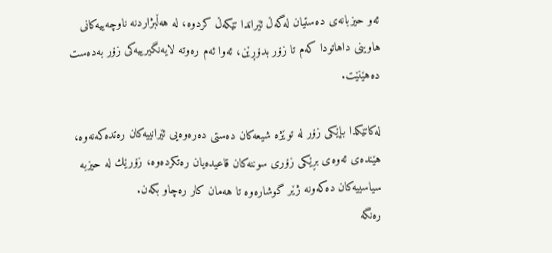ئه‌و حیزبانه‌ی ده‌ستیان له‌گه‌ڵ‌ ئێراندا تێكه‌ڵ‌ كردوه‌، له‌ هه‌ڵبژاردنه‌ ناوچه‌ییه‌كانی هاوینی داهاتودا كه‌م تا زۆر بدۆڕێن، ئه‌وا ئه‌م ره‌وته‌ لایه‌نگیرییه‌كی زۆر به‌ده‌ست ده‌هێنێت.

له‌كاتێكدا بإێكی زۆر له‌ توێژه‌ شیعه‌كان ده‌ستی ده‌ره‌وه‌یی ئێرانییه‌كان ره‌تده‌كه‌نه‌وه‌، هێنده‌ی ئه‌وه‌ی بڕێكی زۆری سوننه‌كان قاعیده‌یان ره‌تكرده‌وه‌، زۆرێك له‌ حیزبه‌ سیاسییه‌كان ده‌كه‌ونه‌ ژێر گوشاره‌وه‌ تا هه‌مان كار ره‌چاو بكه‌ن.
ره‌نگه‌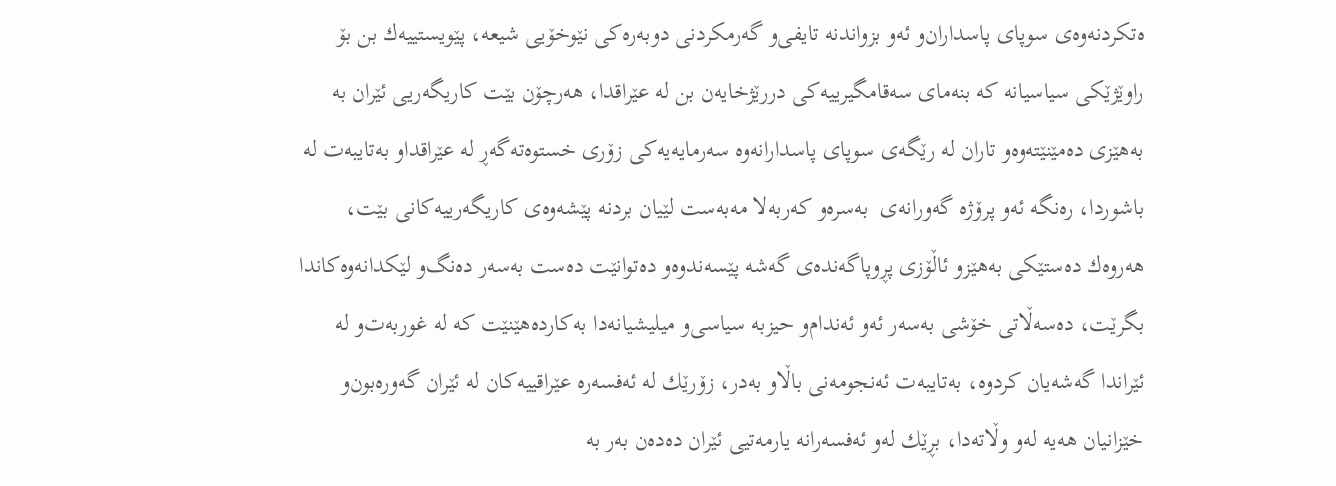ه‌تكردنه‌وه‌ی سوپای پاسداران‌و ئه‌و بزواندنه‌ تایفی‌و گه‌رمكردنی دوبه‌ره‌كی نێوخۆیی شیعه‌، پێویستییه‌ك بن بۆ راوێژێكی سیاسیانه‌ كه‌ بنه‌مای سه‌قامگیرییه‌كی دررێژخایه‌ن بن له‌ عێراقدا، هه‌رچۆن بێت كاریگه‌ریی ئێران به‌ به‌هێزی ده‌مێنێته‌وه‌‌و تاران له‌ رێگه‌ی سوپای پاسدارانه‌وه‌ سه‌رمایه‌یه‌كی زۆری خستوه‌ته‌گه‌ڕ له‌ عێراقداو به‌تایبه‌ت له‌ باشوردا، ره‌نگه‌ ئه‌و پرۆژه‌ گه‌ورانه‌ی  به‌سره‌و كه‌ربه‌لا مه‌به‌ست لێیان بردنه‌ پێشه‌وه‌ی كاریگه‌رییه‌كانی بێت، هه‌روه‌ك ده‌ستێكی به‌هێزو ئاڵۆزی پڕوپاگه‌نده‌ی گه‌شه‌ پێسه‌ندوه‌‌و ده‌توانێت ده‌ست به‌سه‌ر ده‌نگ‌و لێكدانه‌وه‌كاندا بگرێت، ده‌سه‌ڵاتی خۆشی به‌سه‌ر ئه‌و ئه‌ندام‌و حیزبه‌ سیاسی‌و میلیشیانه‌دا به‌كارده‌هێنێت كه‌ له‌ غوربه‌ت‌و له‌ ئێراندا گه‌شه‌یان كردوه‌، به‌تایبه‌ت ئه‌نجومه‌نی باڵاو به‌در، زۆرێك له‌ ئه‌فسه‌ره‌ عێراقییه‌كان له‌ ئێران گه‌وره‌بون‌و خێزانیان هه‌یه‌ له‌و وڵاته‌دا، بڕێك له‌و ئه‌فسه‌رانه‌ یارمه‌تیی ئێران ده‌ده‌ن به‌ر به‌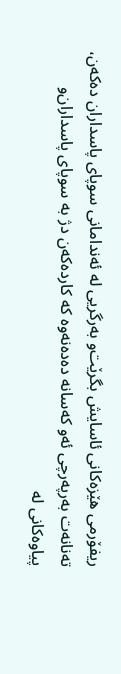ریفۆرمی هێزه‌كانی ئاسایش بگرێت‌و به‌رگریی له‌ ئه‌ندامانی سوپای پاسداران ده‌كه‌ن، ته‌نانه‌ت به‌رپه‌رچی ئه‌و كه‌سانه‌ ده‌ده‌نه‌وه‌ كه‌ كارده‌كه‌ن دژ به‌ سوپای پاسداران‌و پیاوه‌كانی له‌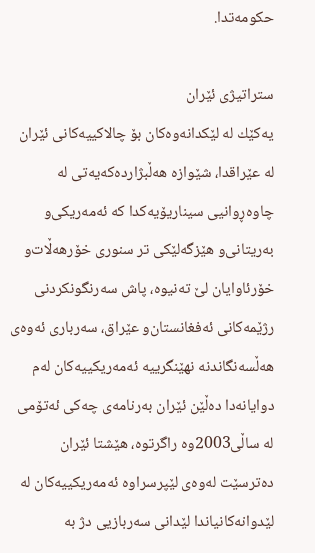حكومه‌تدا.

ستراتیژی ئێران
یه‌كێك له‌ لێكدانه‌وه‌كان بۆ چالاكییه‌كانی ئێران له‌ عێراقدا، شێوازه‌ هه‌ڵبژارده‌كه‌یه‌تی له‌ چاوه‌ڕوانیی سیناریۆیه‌كدا كه‌ ئه‌مه‌ریكی‌و به‌ریتانی‌و هێزگه‌لێكی تر سنوری خۆرهه‌ڵات‌و خۆرئاوایان لێ ته‌نیوه‌، پاش سه‌رنگونكردنی رژێمه‌كانی ئه‌فغانستان‌و عێراق، سه‌رباری ئه‌وه‌ی هه‌ڵسه‌نگاندنه‌ نهێنگرییه‌ ئه‌مه‌ریكییه‌كان له‌م دوایانه‌دا ده‌ڵێن ئێران به‌رنامه‌ی چه‌كی ئه‌تۆمی له‌ ساڵی2003وه‌ راگرتوه‌، هێشتا ئێران ده‌ترسێت له‌وه‌ی لێپرسراوه‌ ئه‌مه‌ریكییه‌كان له‌ لێدوانه‌كانیاندا لێدانی سه‌ربازیی دژ به‌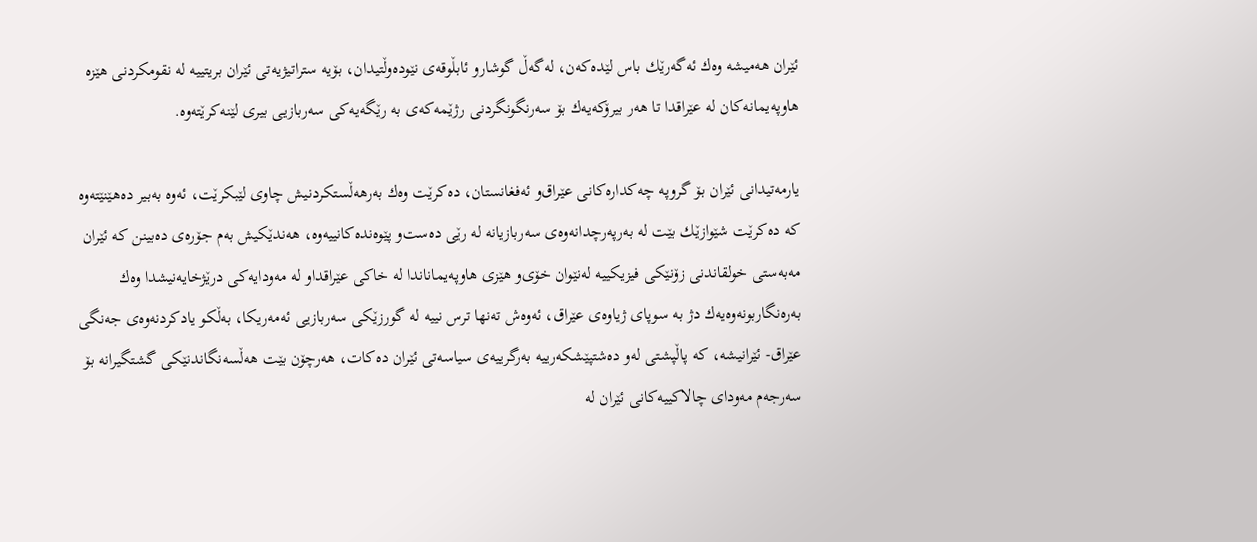ئێران هه‌میشه‌ وه‌ك ئه‌گه‌رێك باس لێده‌كه‌ن، له‌گه‌ڵ‌ گوشارو ئابڵوقه‌ی نێوده‌وڵتیدان، بۆیه‌ ستراتیژیه‌تی ئێران بریتییه‌ له‌ نقومكردنی هێزه‌ هاوپه‌یمانه‌كان له‌ عێراقدا تا هه‌ر بیرۆكه‌یه‌ك بۆ سه‌رنگونگردنی رژێمه‌كه‌ی به‌ رێگه‌یه‌كی سه‌ربازیی بیری لێنه‌كرێته‌وه‌.

یارمه‌تیدانی ئێران بۆ گروپه‌ چه‌كداره‌كانی عێراق‌و ئه‌فغانستان، ده‌كرێت وه‌ك به‌رهه‌ڵستكردنیش چاوی لێبكرێت، ئه‌وه‌ به‌بیر ده‌هێنێته‌وه‌ كه‌ ده‌كرێت شێوازێك بێت له‌ به‌رپه‌رچدانه‌وه‌ی سه‌ربازیانه‌ له‌ رێی ده‌ست‌و پێوه‌نده‌كانییه‌وه‌، هه‌ندێكیش به‌م جۆره‌ی ده‌بینن كه‌ ئێران مه‌به‌ستی خولقاندنی زۆنێكی فیزیكییه‌ له‌نێوان خۆی‌و هێزی هاوپه‌یماناندا له‌ خاكی عێراقداو له‌ مه‌ودایه‌كی درێژخایه‌نیشدا وه‌ك به‌ره‌نگاربونه‌وه‌یه‌ك دژ به‌ سوپای ژیاوه‌ی عێراق، ئه‌وه‌ش ته‌نها ترس نییه‌ له‌ گورزێكی سه‌ربازیی ئه‌مه‌ریكا، به‌ڵكو یادكردنه‌وه‌ی جه‌نگی عێراق- ئێرانیشه‌، كه‌ پاڵپشتی له‌و ده‌شتپێشكه‌رییه‌ به‌رگرییه‌ی سیاسه‌تی ئێران ده‌كات، هه‌رچۆن بێت هه‌ڵسه‌نگاندنێكی گشتگیرانه‌ بۆ سه‌رجه‌م مه‌ودای چالاكییه‌كانی ئێران له‌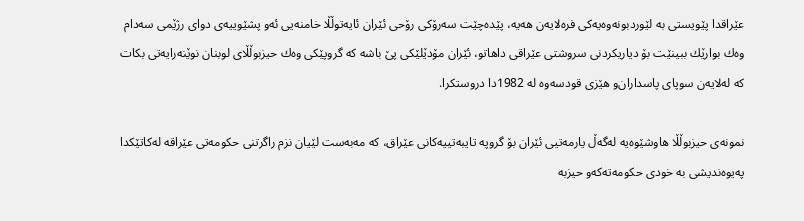عێراقدا پێویستی به‌ لێوردبونه‌وه‌یه‌كی فره‌لایه‌ن هه‌یه‌، پێده‌چێت سه‌رۆكی رۆحی ئێران ئایه‌توڵڵا خامنه‌یی ئه‌و پشێوییه‌ی دوای رژێمی سه‌دام وه‌ك بوارێك ببینێت بۆ دیاریكردنی سروشتی عێراقی داهاتو، ئێران مۆدێلێكی پێ‌ باشه‌ كه‌ گروپێكی وه‌ك حیزبوڵڵای لوبنان نوێنه‌رایه‌تی بكات كه‌ له‌لایه‌ن سوپای پاسداران‌و هێزی قودسه‌وه‌ له‌ 1982دا دروستكرا.

نمونه‌ی حیزبوڵڵا هاوشێوه‌یه‌ له‌گه‌ڵ‌ یارمه‌تیی ئێران بۆ گروپه‌ تایبه‌تییه‌كانی عێراق، كه‌ مه‌به‌ست لێیان نزم راگرتنی حكومه‌تی عێراقه‌ له‌كاتێكدا په‌یوه‌ندیشی به‌ خودی حكومه‌ته‌كه‌و حیزبه‌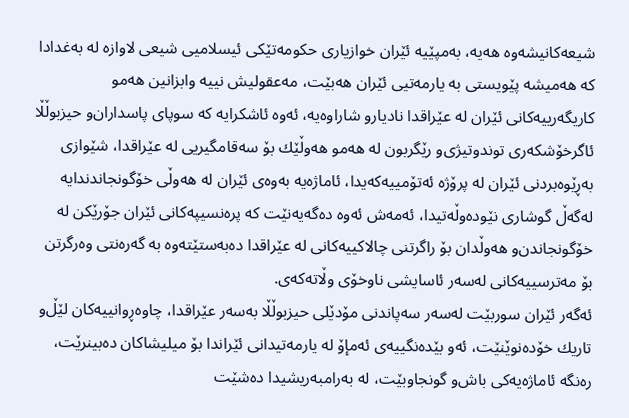شیعه‌كانیشه‌وه‌ هه‌یه‌، به‌مپێیه‌ ئێران خوازیاری حكومه‌تێكی ئیسلامیی شیعی لاوازه‌ له‌ به‌غدادا كه‌ هه‌میشه‌ پێویستی به‌ یارمه‌تیی ئێران هه‌بێت، مه‌عقولیش نییه‌ وابزانین هه‌مو كاریگه‌رییه‌كانی ئێران له‌ عێراقدا نادیارو شاراوه‌یه‌، ئه‌وه‌ ئاشكرایه‌ كه‌ سوپای پاسداران‌و حیزبوڵڵا ئاگرخۆشكه‌ری توندوتیژی‌و رێگربون له‌ هه‌مو هه‌وڵێك بۆ سه‌قامگیریی له‌ عێراقدا، شێوازی به‌ڕێوه‌بردنی ئێران له‌ پرۆژه‌ ئه‌تۆمییه‌كه‌یدا، ئاماژه‌یه‌ به‌وه‌ی ئێران له‌ هه‌وڵی خۆگونجاندندایه‌ له‌گه‌ڵ‌ گوشاری نێوده‌وڵه‌تیدا، ئه‌مه‌ش ئه‌وه‌ ده‌گه‌یه‌نێت كه‌ پره‌نسیپه‌كانی ئێران جۆرێكن له‌ خۆگونجاندن‌و هه‌وڵدان بۆ راگرتنی چالاكییه‌كانی له‌ عێراقدا ده‌به‌ستێته‌وه‌ به‌ گه‌ره‌نتی وه‌رگرتن بۆ مه‌ترسییه‌كانی له‌سه‌ر ئاسایشی ناوخۆی وڵاته‌كه‌ی.
ئه‌گه‌ر ئێران سوربێت له‌سه‌ر سه‌پاندنی مۆدێلی حیزبوڵڵا به‌سه‌ر عێراقدا، چاوه‌ڕوانییه‌كان لێڵ‌و تاریك خۆده‌نوێنێت، ئه‌و بێده‌نگییه‌ی ئه‌مإۆ له‌ یارمه‌تیدانی ئێراندا بۆ میلیشاكان ده‌بینرێت، ره‌نگه‌ ئاماژه‌یه‌كی باش‌و گونجاوبێت، له‌ به‌رامبه‌ریشیدا ده‌شێت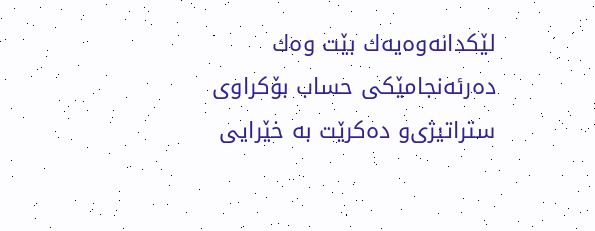لێكدانه‌وه‌یه‌ك بێت وه‌ك ده‌رئه‌نجامێكی حساب بۆكراوی ستراتیژی‌و ده‌كرێت به‌ خێرایی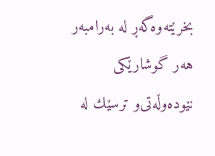بخرێته‌وه‌گه‌ڕ له‌ به‌رامبه‌ر هه‌ر گوشارێكی نێوده‌وڵه‌تی‌و ترسێك له‌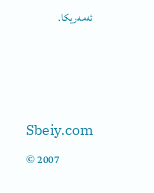ئه‌مه‌ریكا.



Sbeiy.com © 2007